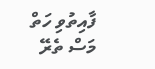ފާއިތުވި ހަތް މަސް ތެރޭ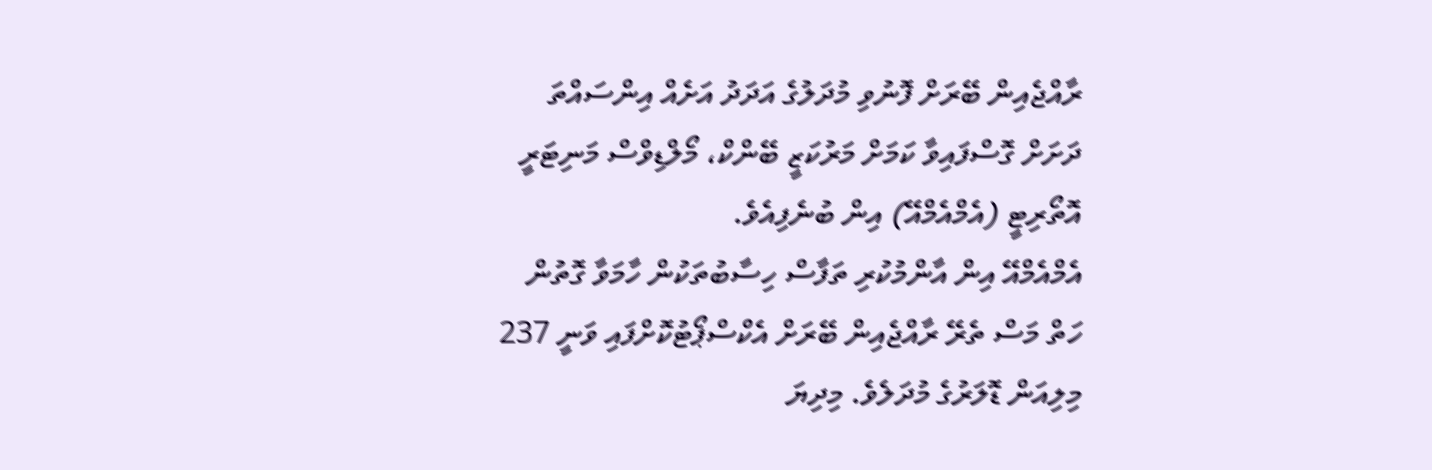ރާއްޖެއިން ބޭރަށް ފޮނުވި މުދަލުގެ އަދަދު އަށެއް އިންސައްތަ ދަށަށް ގޮސްފައިވާ ކަމަށް މަރުކަޒީ ބޭންކް، މޯލްޑިވްސް މަނިޓަރީ އޮތޯރިޓީ (އެމްއެމްއޭ) އިން ބުނެފިއެވެ.
އެމްއެމްއޭ އިން އާންމުކުރި ތަފާސް ހިސާބުތަކުން ހާމަވާ ގޮތުން ހަތް މަސް ތެރޭ ރާއްޖެއިން ބޭރަށް އެކްސްޕޯޓުކޮށްފައި ވަނީ 237 މިލިއަން ޑޮލަރުގެ މުދަލެވެ. މިދިޔަ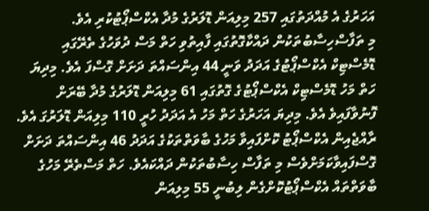އަހަރުގެ އެ މުއްދަތުގައި 257 މިލިއަން ޑޮލަރުގެ މުދާ އެކްސްޕޯޓުކުރި އެވެ.
މި ތަފާސްހިސާބުތަކުން ދައްކާގޮތުގައި ފާއިތުވި ހަތް މަސް ދުވަހުގެ ތެރޭގައި ޑޮމެސްޓިކް އެކްސްޕޯޓުގެ އަދަދު ވަނީ 44 އިންސައްތަ ދަށަށް ގޮސްފަ އެވެ. މިދިޔަ ހަތް މަހު ޑޮމެސްޓިކް އެކްސްޕޯޓުގެ ގޮތުގައި 61 މިލިއަން ޑޮލަރުގެ މުދާ ބޭރަށް ފޮނުވާފައިވެ އެވެ. މިދިޔަ އަހަރުގެ ހަތް މަހު އެ އަދަދު ހުރީ 110 މިލިއަން ޑޮލަރުގަ އެވެ.
ރާއްޖެއިން އެކްސްޕޯޓު ކޮށްފައިވާ މަހުގެ ބާވަތްތަކުގެ އަދަދު 46 އިންސައްތަ ދަށަށް ގޮސްފައިވާކަމަށްވެސް މި ތަފާސް ހިސާބުތަކުން ދައްކައެވެ. ހަތް މަސްތެރޭ މަހުގެ ބާވަތްތައް އެކްސްޕޯޓުކޮށްގެން ލިބުނީ 55 މިލިއަން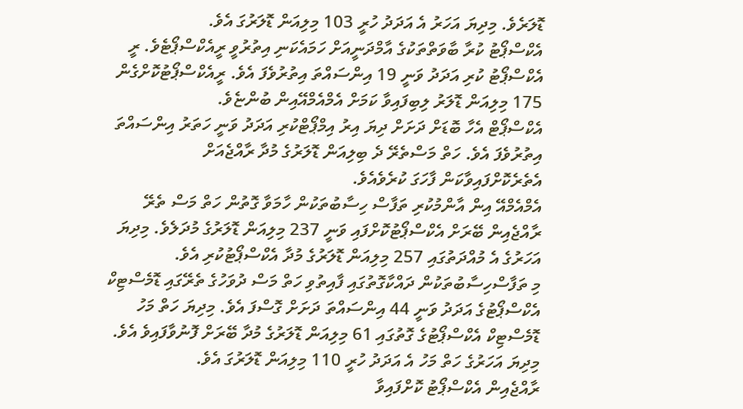ޑޮލަރެވެ. މިދިޔަ އަހަރު އެ އަދަދު ހުރީ 103 މިލިއަން ޑޮލަރުގަ އެވެ.
އެކްސްޕޯޓު ކުރާ ބާވަތްތަކުގެ އާމްދަނީއަށް ހަމައެކަނި އިތުރުވީ ރީއެކްސްޕޯޓެވެ. ރީ އެކްސްޕޯޓު ކުރި އަދަދު ވަނީ 19 އިންސައްތަ އިތުރުވެފަ އެވެ. ރީއެކްސްޕޯޓުކޮށްގެން 175 މިލިއަން ޑޮލަރު ލިބިފައިވާ ކަމަށް އެމްއެމްއޭއިން ބުންޏެވެ.
އެކްސްޕޯޓް އެހާ ބޮޑަށް ދަށަށް ދިޔަ އިރު އިމްޕޯޓްކުރި އަދަދު ވަނީ ހަތަރު އިންސައްތަ އިތުރުވެފަ އެވެ. ހަތް މަސްތެރޭ ދެ ބިލިއަން ޑޮލަރުގެ މުދާ ރާއްޖެއަށް އެތެރެކޮށްފައިވާކަން ފާހަގަ ކުރެވެއެވެ.
އެމްއެމްއޭ އިން އާންމުކުރި ތަފާސް ހިސާބުތަކުން ހާމަވާ ގޮތުން ހަތް މަސް ތެރޭ ރާއްޖެއިން ބޭރަށް އެކްސްޕޯޓުކޮށްފައި ވަނީ 237 މިލިއަން ޑޮލަރުގެ މުދަލެވެ. މިދިޔަ އަހަރުގެ އެ މުއްދަތުގައި 257 މިލިއަން ޑޮލަރުގެ މުދާ އެކްސްޕޯޓުކުރި އެވެ.
މި ތަފާސްހިސާބުތަކުން ދައްކާގޮތުގައި ފާއިތުވި ހަތް މަސް ދުވަހުގެ ތެރޭގައި ޑޮމެސްޓިކް އެކްސްޕޯޓުގެ އަދަދު ވަނީ 44 އިންސައްތަ ދަށަށް ގޮސްފަ އެވެ. މިދިޔަ ހަތް މަހު ޑޮމެސްޓިކް އެކްސްޕޯޓުގެ ގޮތުގައި 61 މިލިއަން ޑޮލަރުގެ މުދާ ބޭރަށް ފޮނުވާފައިވެ އެވެ. މިދިޔަ އަހަރުގެ ހަތް މަހު އެ އަދަދު ހުރީ 110 މިލިއަން ޑޮލަރުގަ އެވެ.
ރާއްޖެއިން އެކްސްޕޯޓު ކޮށްފައިވާ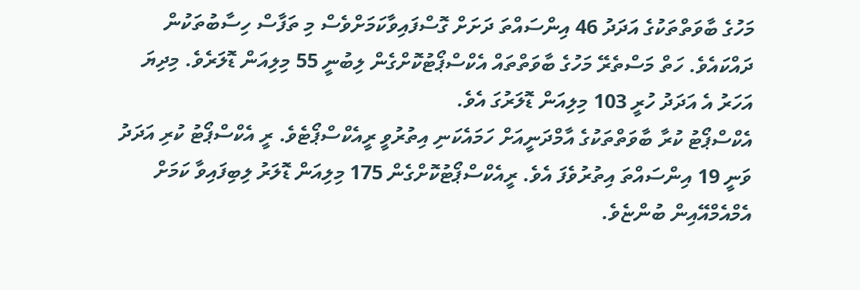މަހުގެ ބާވަތްތަކުގެ އަދަދު 46 އިންސައްތަ ދަށަށް ގޮސްފައިވާކަމަށްވެސް މި ތަފާސް ހިސާބުތަކުން ދައްކައެވެ. ހަތް މަސްތެރޭ މަހުގެ ބާވަތްތައް އެކްސްޕޯޓުކޮށްގެން ލިބުނީ 55 މިލިއަން ޑޮލަރެވެ. މިދިޔަ އަހަރު އެ އަދަދު ހުރީ 103 މިލިއަން ޑޮލަރުގަ އެވެ.
އެކްސްޕޯޓު ކުރާ ބާވަތްތަކުގެ އާމްދަނީއަށް ހަމައެކަނި އިތުރުވީ ރީއެކްސްޕޯޓެވެ. ރީ އެކްސްޕޯޓު ކުރި އަދަދު ވަނީ 19 އިންސައްތަ އިތުރުވެފަ އެވެ. ރީއެކްސްޕޯޓުކޮށްގެން 175 މިލިއަން ޑޮލަރު ލިބިފައިވާ ކަމަށް އެމްއެމްއޭއިން ބުންޏެވެ.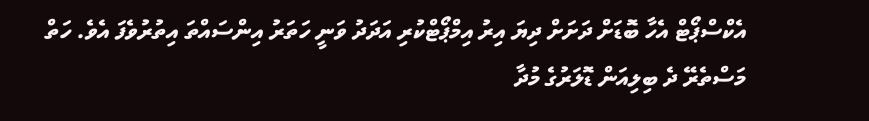އެކްސްޕޯޓް އެހާ ބޮޑަށް ދަށަށް ދިޔަ އިރު އިމްޕޯޓްކުރި އަދަދު ވަނީ ހަތަރު އިންސައްތަ އިތުރުވެފަ އެވެ. ހަތް މަސްތެރޭ ދެ ބިލިއަން ޑޮލަރުގެ މުދާ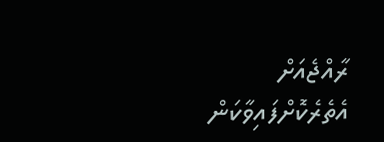ރާއްޖެއަށް އެތެރެކޮށްފައިވާކަން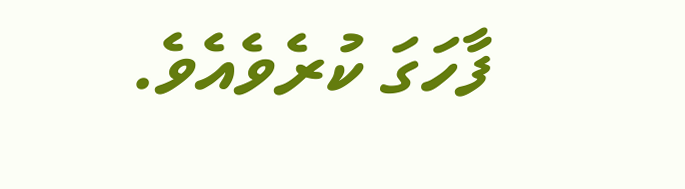ފާހަގަ ކުރެވެއެވެ.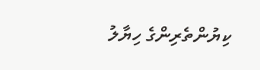ކިޔުންތެރިންގެ ހިޔާލު